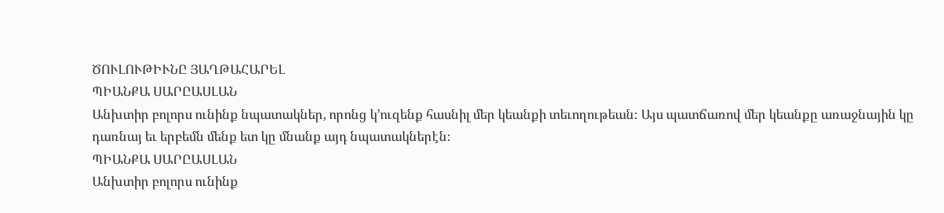ԾՈՒԼՈՒԹԻՒՆԸ ՅԱՂԹԱՀԱՐԵԼ
ՊԻԱՆՔԱ ՍԱՐԸԱՍԼԱՆ
Անխտիր բոլորս ունինք նպատակներ, որոնց կ՚ուզենք հասնիլ մեր կեանքի տեւողութեան։ Այս պատճառով մեր կեանքը առաջնային կը դառնայ եւ երբեմն մենք ետ կը մնանք այդ նպատակներէն։
ՊԻԱՆՔԱ ՍԱՐԸԱՍԼԱՆ
Անխտիր բոլորս ունինք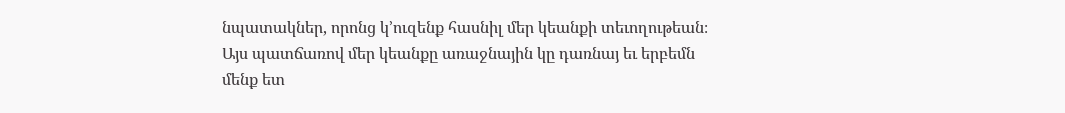նպատակներ, որոնց կ՚ուզենք հասնիլ մեր կեանքի տեւողութեան։ Այս պատճառով մեր կեանքը առաջնային կը դառնայ եւ երբեմն մենք ետ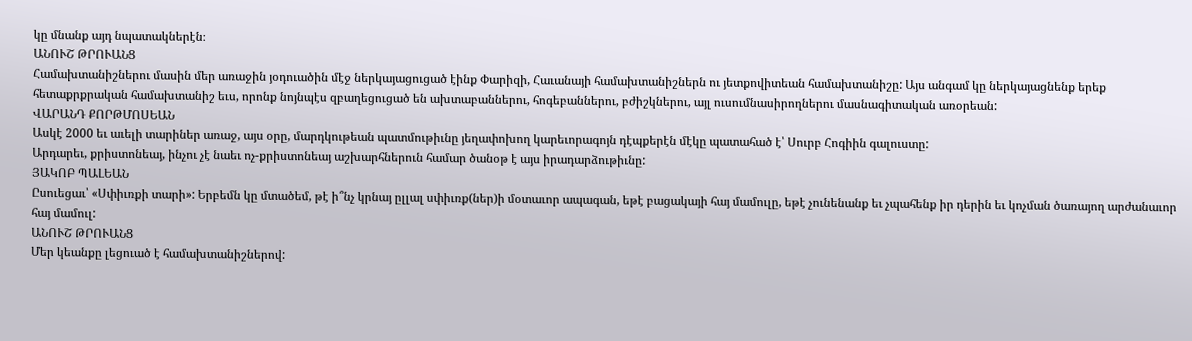կը մնանք այդ նպատակներէն։
ԱՆՈՒՇ ԹՐՈՒԱՆՑ
Համախտանիշներու մասին մեր առաջին յօդուածին մէջ ներկայացուցած էինք Փարիզի, Հաւանայի համախտանիշներն ու յետքովիտեան համախտանիշը: Այս անգամ կը ներկայացնենք երեք հետաքրքրական համախտանիշ եւս, որոնք նոյնպէս զբաղեցուցած են ախտաբաններու, հոգեբաններու, բժիշկներու, այլ ուսումնասիրողներու մասնագիտական առօրեան:
ՎԱՐԱՆԴ ՔՈՐԹՄՈՍԵԱՆ
Ասկէ 2000 եւ աւելի տարիներ առաջ, այս օրը, մարդկութեան պատմութիւնը յեղափոխող կարեւորագոյն դէպքերէն մէկը պատահած է՝ Սուրբ Հոգիին գալուստը:
Արդարեւ, քրիստոնեայ, ինչու չէ նաեւ ոչ-քրիստոնեայ աշխարհներուն համար ծանօթ է այս իրադարձութիւնը:
ՅԱԿՈԲ ՊԱԼԵԱՆ
Ըսուեցաւ՝ «Սփիւռքի տարի»: Երբեմն կը մտածեմ, թէ ի՞նչ կրնայ ըլլալ սփիւռք(ներ)ի մօտաւոր ապագան, եթէ բացակայի հայ մամուլը, եթէ չունենանք եւ չպահենք իր դերին եւ կոչման ծառայող արժանաւոր հայ մամուլ:
ԱՆՈՒՇ ԹՐՈՒԱՆՑ
Մեր կեանքը լեցուած է համախտանիշներով: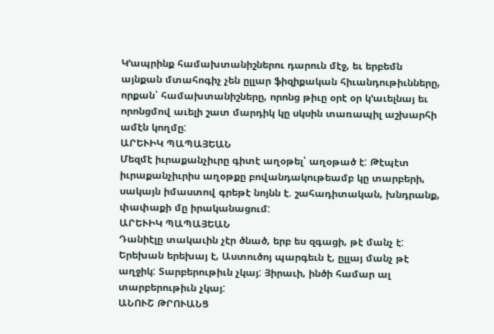Կ՚ապրինք համախտանիշներու դարուն մէջ, եւ երբեմն այնքան մտահոգիչ չեն ըլլար ֆիզիքական հիւանդութիւնները, որքան՝ համախտանիշները, որոնց թիւը օրէ օր կ՚աւելնայ եւ որոնցմով աւելի շատ մարդիկ կը սկսին տառապիլ աշխարհի ամէն կողմը:
ԱՐԵՒԻԿ ՊԱՊԱՅԵԱՆ
Մեզմէ իւրաքանչիւրը գիտէ աղօթել՝ աղօթած է: Թէպէտ իւրաքանչիւրիս աղօթքը բովանդակութեամբ կը տարբերի, սակայն իմաստով գրեթէ նոյնն է. շահադիտական, խնդրանք, փափաքի մը իրականացում:
ԱՐԵՒԻԿ ՊԱՊԱՅԵԱՆ
Դանիէլը տակաւին չէր ծնած, երբ ես զգացի, թէ մանչ է: Երեխան երեխայ է, Աստուծոյ պարգեւն է, ըլլայ մանչ թէ աղջիկ: Տարբերութիւն չկայ: Յիրաւի, ինծի համար ալ տարբերութիւն չկայ:
ԱՆՈՒՇ ԹՐՈՒԱՆՑ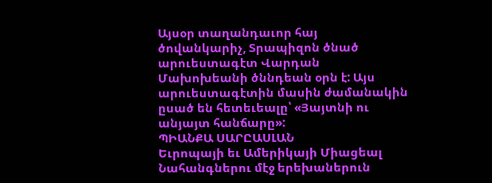Այսօր տաղանդաւոր հայ ծովանկարիչ, Տրապիզոն ծնած արուեստագէտ Վարդան Մախոխեանի ծննդեան օրն է: Այս արուեստագէտին մասին ժամանակին ըսած են հետեւեալը՝ «Յայտնի ու անյայտ հանճարը»:
ՊԻԱՆՔԱ ՍԱՐԸԱՍԼԱՆ
Եւրոպայի եւ Ամերիկայի Միացեալ Նահանգներու մէջ երեխաներուն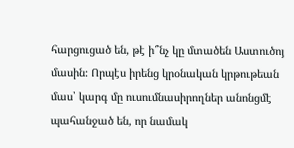հարցուցած են, թէ ի՞նչ կը մտածեն Աստուծոյ մասին։ Որպէս իրենց կրօնական կրթութեան մաս՝ կարգ մը ուսումնասիրողներ անոնցմէ պահանջած են, որ նամակ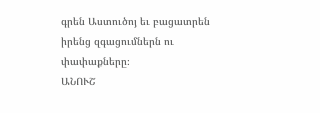գրեն Աստուծոյ եւ բացատրեն իրենց զգացումներն ու փափաքները։
ԱՆՈՒՇ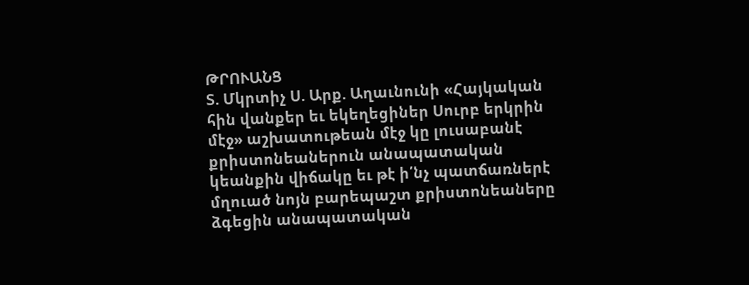ԹՐՈՒԱՆՑ
Տ. Մկրտիչ Ս. Արք. Աղաւնունի «Հայկական հին վանքեր եւ եկեղեցիներ Սուրբ երկրին մէջ» աշխատութեան մէջ կը լուսաբանէ քրիստոնեաներուն անապատական կեանքին վիճակը եւ թէ ի՛նչ պատճառներէ մղուած նոյն բարեպաշտ քրիստոնեաները ձգեցին անապատական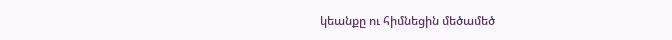կեանքը ու հիմնեցին մեծամեծ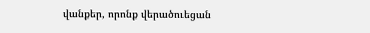վանքեր, որոնք վերածուեցան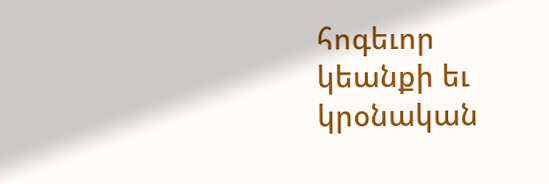հոգեւոր կեանքի եւ կրօնական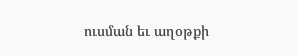ուսման եւ աղօթքի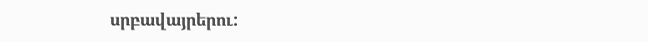սրբավայրերու: